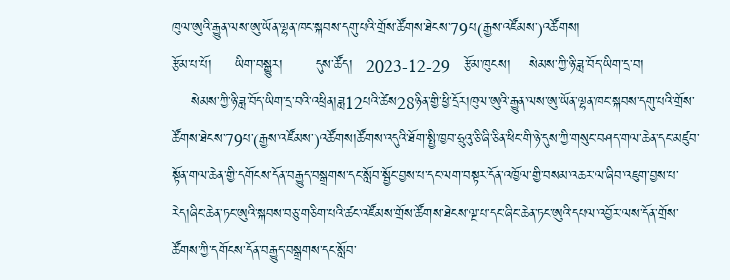ཁུལ་ཨུའི་རྒྱུན་ལས་ཨུ་ཡོན་ལྷན་ཁང་སྐབས་དགུ་པའི་གྲོས་ཚོགས་ཐེངས་79པ(རྒྱས་འཛོམས་)འཚོགས།
རྩོམ་པ་པོ།     ཡིག་བསྒྱུར།       དུས་ཚོད།   2023-12-29   རྩོམ་ཁུངས།    སེམས་ཀྱི་ཉི་ཟླ་བོད་ཡིག་དྲ་བ།
    སེམས་ཀྱི་ཉི་ཟླ་བོད་ཡིག་དྲ་བའི་འཕྲིན།ཟླ12པའི་ཚེས28ཉིན་གྱི་ཕྱི་དྲོར།ཁུལ་ཨུའི་རྒྱུན་ལས་ཨུ་ཡོན་ལྷན་ཁང་སྐབས་དགུ་པའི་གྲོས་ཚོགས་ཐེངས་79པ་(རྒྱས་འཛོམས་)འཚོགས།ཚོགས་འདུའི་ཐོག་སྤྱི་ཁྱབ་ཧྲུའུ་ཅི་ཞི་ཅིན་ཕིང་གི་ཉེ་དུས་ཀྱི་གསུང་བཤད་གལ་ཆེན་དང་མཛུབ་སྟོན་གལ་ཆེན་གྱི་དགོངས་དོན་བརྒྱུད་བསྒྲགས་དང་སློབ་སྦྱོང་བྱས་པ་དང་ལག་བསྟར་དོན་འཁྱོལ་གྱི་བསམ་འཆར་ལ་ཞིབ་འཇུག་བྱས་པ་རེད།ཞིང་ཆེན་ཏང་ཨུའི་སྐབས་བཅུ་གཅིག་པའི་ཚང་འཛོམས་གྲོས་ཚོགས་ཐེངས་ལྔ་པ་དང་ཞིང་ཆེན་ཏང་ཨུའི་དཔལ་འབྱོར་ལས་དོན་གྲོས་ཚོགས་ཀྱི་དགོངས་དོན་བརྒྱུད་བསྒྲགས་དང་སློབ་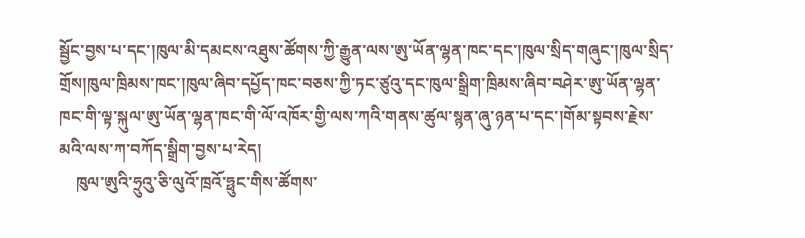སྦྱོང་བྱས་པ་དང་།ཁུལ་མི་དམངས་འཐུས་ཚོགས་ཀྱི་རྒྱུན་ལས་ཨུ་ཡོན་ལྷན་ཁང་དང་།ཁུལ་སྲིད་གཞུང་།ཁུལ་སྲིད་གྲོས།ཁུལ་ཁྲིམས་ཁང་།ཁུལ་ཞིབ་དཔྱོད་ཁང་བཅས་ཀྱི་ཏང་ཙུའུ་དང་ཁུལ་སྒྲིག་ཁྲིམས་ཞིབ་བཤེར་ཨུ་ཡོན་ལྷན་ཁང་གི་ལྟ་སྐུལ་ཨུ་ཡོན་ལྷན་ཁང་གི་ལོ་འཁོར་གྱི་ལས་ཀའི་གནས་ཚུལ་སྙན་ཞུ་ཉན་པ་དང་།གོམ་སྟབས་རྗེས་མའི་ལས་ཀ་བཀོད་སྒྲིག་བྱས་པ་རེད།
    ཁུལ་ཨུའི་ཧྲུའུ་ཅི་ལུའོ་ཁྲའོ་ཧྥུང་གིས་ཚོགས་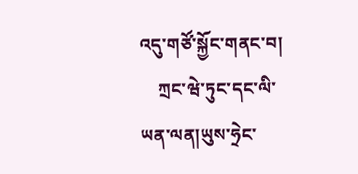འདུ་གཙོ་སྐྱོང་གནང་བ།
    ཀྲང་ཝེ་ཏུང་དང་ལི་ཡན་ལན།ཡུས་ཧྲེང་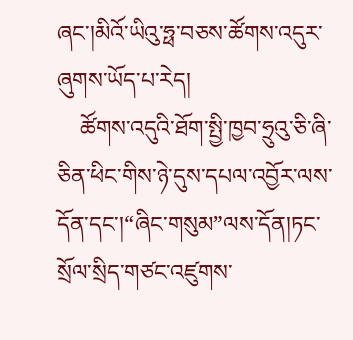ཞང་།མིའོ་ཡིའུ་ཧྥ་བཅས་ཚོགས་འདུར་ཞུགས་ཡོད་པ་རེད།
    ཚོགས་འདུའི་ཐོག་སྤྱི་ཁྱབ་ཧྲུའུ་ཅི་ཞི་ཅིན་ཕིང་གིས་ཉེ་དུས་དཔལ་འབྱོར་ལས་དོན་དང་།“ཞིང་གསུམ”ལས་དོན།ཏང་སྲོལ་སྲིད་གཙང་འཛུགས་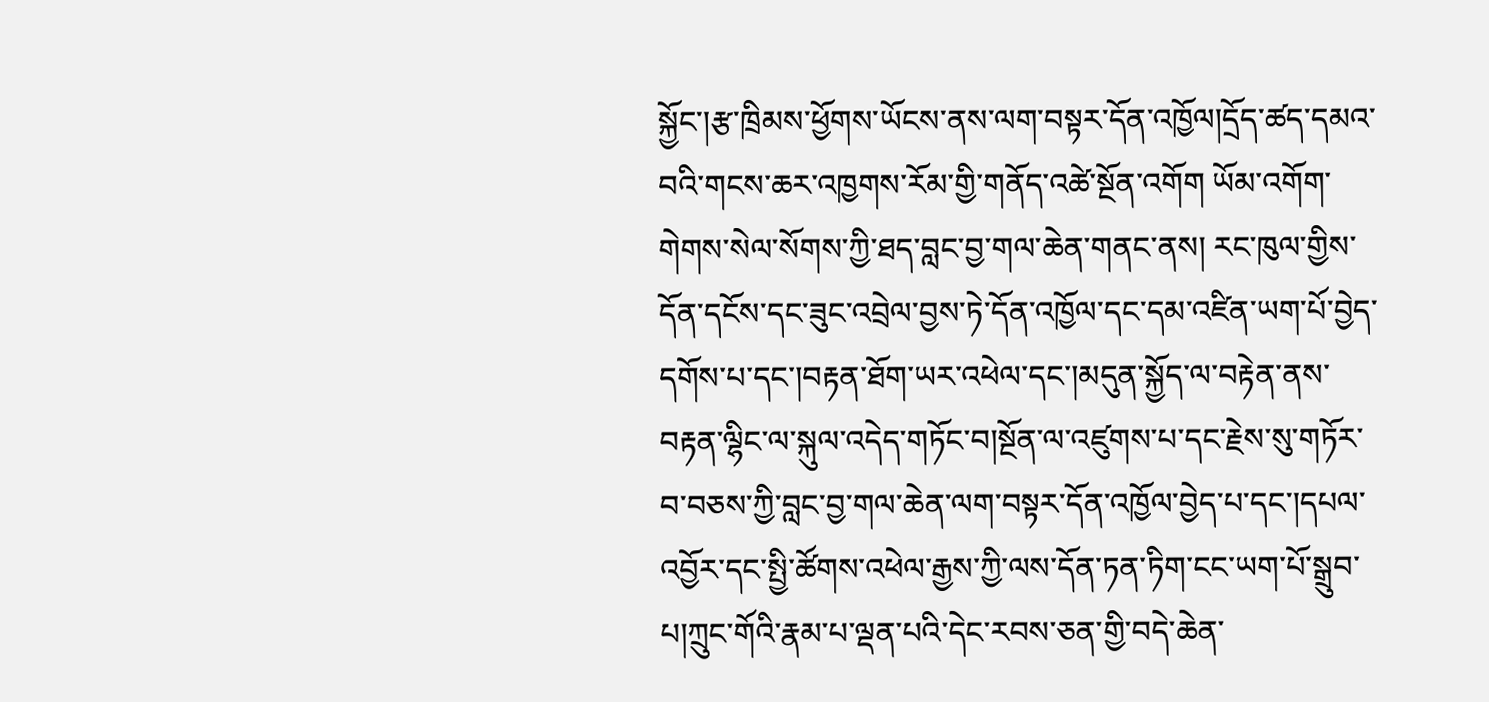སྐྱོང་།རྩ་ཁྲིམས་ཕྱོགས་ཡོངས་ནས་ལག་བསྟར་དོན་འཁྱོལ།དྲོད་ཚད་དམའ་བའི་གངས་ཆར་འཁྱགས་རོམ་གྱི་གནོད་འཚེ་སྔོན་འགོག ཡོམ་འགོག་གེགས་སེལ་སོགས་ཀྱི་ཐད་བླང་བྱ་གལ་ཆེན་གནང་ནས། རང་ཁུལ་གྱིས་དོན་དངོས་དང་ཟུང་འབྲེལ་བྱས་ཏེ་དོན་འཁྱོལ་དང་དམ་འཛིན་ཡག་པོ་བྱེད་དགོས་པ་དང་།བརྟན་ཐོག་ཡར་འཕེལ་དང་།མདུན་སྐྱོད་ལ་བརྟེན་ནས་བརྟན་ལྷིང་ལ་སྐུལ་འདེད་གཏོང་བ།སྔོན་ལ་འཛུགས་པ་དང་རྗེས་སུ་གཏོར་བ་བཅས་ཀྱི་བླང་བྱ་གལ་ཆེན་ལག་བསྟར་དོན་འཁྱོལ་བྱེད་པ་དང་།དཔལ་འབྱོར་དང་སྤྱི་ཚོགས་འཕེལ་རྒྱས་ཀྱི་ལས་དོན་ཏན་ཏིག་ངང་ཡག་པོ་སྒྲུབ་པ།ཀྲུང་གོའི་རྣམ་པ་ལྡན་པའི་དེང་རབས་ཅན་གྱི་བདེ་ཆེན་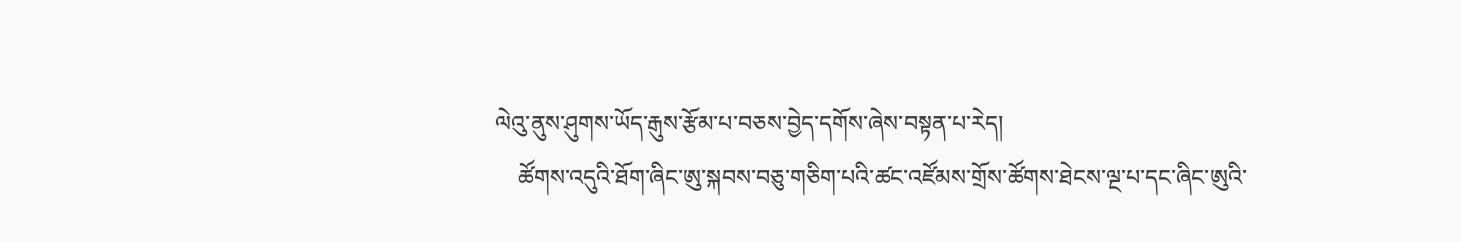ལེའུ་ནུས་ཤུགས་ཡོད་རྒུས་རྩོམ་པ་བཅས་བྱེད་དགོས་ཞེས་བསྟན་པ་རེད།
    ཚོགས་འདུའི་ཐོག་ཞིང་ཨུ་སྐབས་བཅུ་གཅིག་པའི་ཚང་འཛོམས་གྲོས་ཚོགས་ཐེངས་ལྔ་པ་དང་ཞིང་ཨུའི་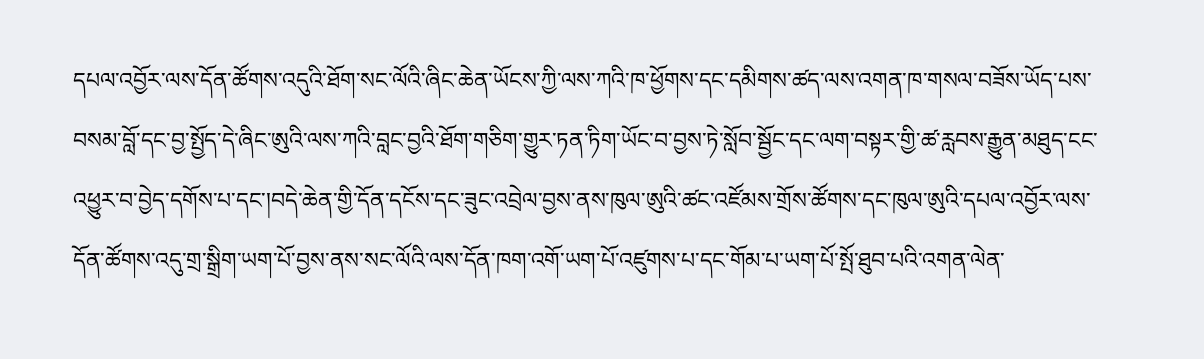དཔལ་འབྱོར་ལས་དོན་ཚོགས་འདུའི་ཐོག་སང་ལོའི་ཞིང་ཆེན་ཡོངས་ཀྱི་ལས་ཀའི་ཁ་ཕྱོགས་དང་དམིགས་ཚད་ལས་འགན་ཁ་གསལ་བཟོས་ཡོད་པས་བསམ་བློ་དང་བྱ་སྤྱོད་དེ་ཞིང་ཨུའི་ལས་ཀའི་བླང་བྱའི་ཐོག་གཅིག་གྱུར་ཏན་ཏིག་ཡོང་བ་བྱས་ཏེ་སློབ་སྦྱོང་དང་ལག་བསྟར་གྱི་ཚ་རླབས་རྒྱུན་མཐུད་ངང་འཕྱུར་བ་བྱེད་དགོས་པ་དང་།བདེ་ཆེན་གྱི་དོན་དངོས་དང་ཟུང་འབྲེལ་བྱས་ནས་ཁུལ་ཨུའི་ཚང་འཛོམས་གྲོས་ཚོགས་དང་ཁུལ་ཨུའི་དཔལ་འབྱོར་ལས་དོན་ཚོགས་འདུ་གྲ་སྒྲིག་ཡག་པོ་བྱས་ནས་སང་ལོའི་ལས་དོན་ཁག་འགོ་ཡག་པོ་འཛུགས་པ་དང་གོམ་པ་ཡག་པོ་སྤོ་ཐུབ་པའི་འགན་ལེན་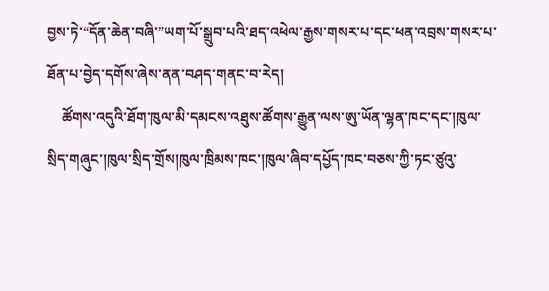བྱས་ཏེ་“དོན་ཆེན་བཞི་”ཡག་པོ་སྒྲུབ་པའི་ཐད་འཕེལ་རྒྱས་གསར་པ་དང་ཕན་འབྲས་གསར་པ་ཐོན་པ་བྱེད་དགོས་ཞེས་ནན་བཤད་གནང་བ་རེད།
    ཚོགས་འདུའི་ཐོག་ཁུལ་མི་དམངས་འཐུས་ཚོགས་རྒྱུན་ལས་ཨུ་ཡོན་ལྷན་ཁང་དང་།ཁུལ་སྲིད་གཞུང་།ཁུལ་སྲིད་གྲོས།ཁུལ་ཁྲིམས་ཁང་།ཁུལ་ཞིབ་དཔྱོད་ཁང་བཅས་ཀྱི་ཏང་ཙུའུ་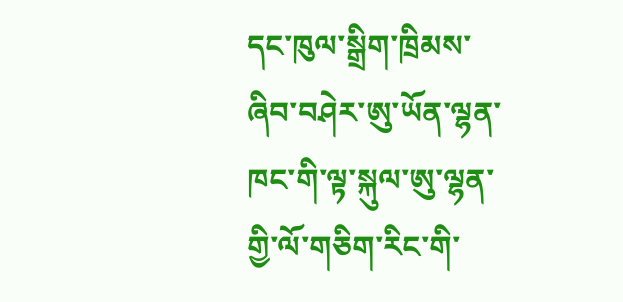དང་ཁུལ་སྒྲིག་ཁྲིམས་ཞིབ་བཤེར་ཨུ་ཡོན་ལྷན་ཁང་གི་ལྟ་སྐུལ་ཨུ་ལྷན་གྱི་ལོ་གཅིག་རིང་གི་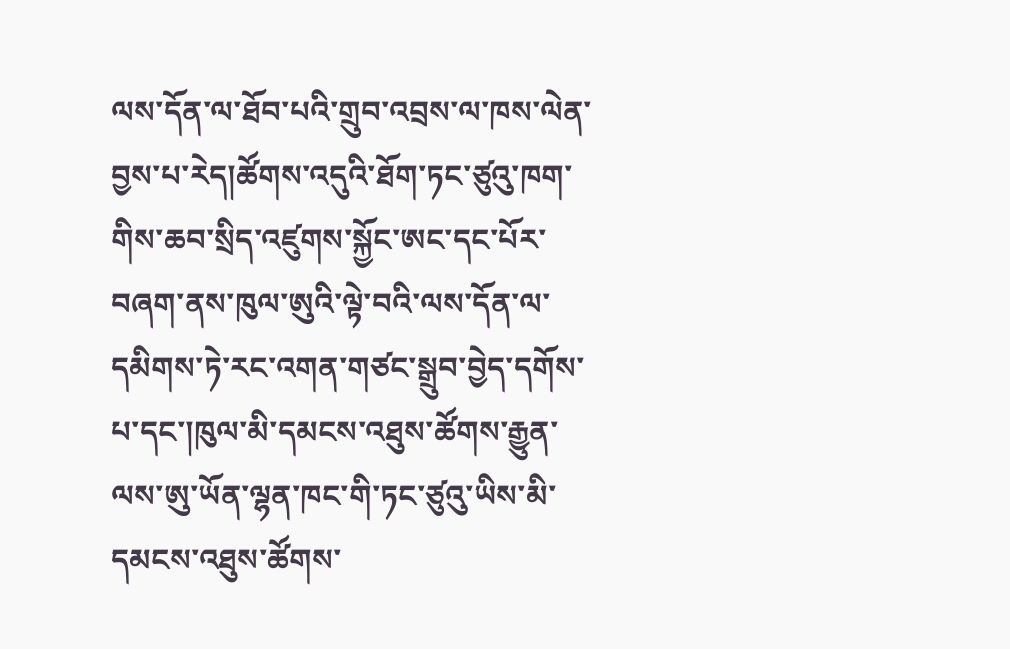ལས་དོན་ལ་ཐོབ་པའི་གྲུབ་འབྲས་ལ་ཁས་ལེན་བྱས་པ་རེད།ཚོགས་འདུའི་ཐོག་ཏང་ཙུའུ་ཁག་གིས་ཆབ་སྲིད་འཛུགས་སྐྱོང་ཨང་དང་པོར་བཞག་ནས་ཁུལ་ཨུའི་ལྟེ་བའི་ལས་དོན་ལ་དམིགས་ཏེ་རང་འགན་གཙང་སྒྲུབ་བྱེད་དགོས་པ་དང་།ཁུལ་མི་དམངས་འཐུས་ཚོགས་རྒྱུན་ལས་ཨུ་ཡོན་ལྷན་ཁང་གི་ཏང་ཙུའུ་ཡིས་མི་དམངས་འཐུས་ཚོགས་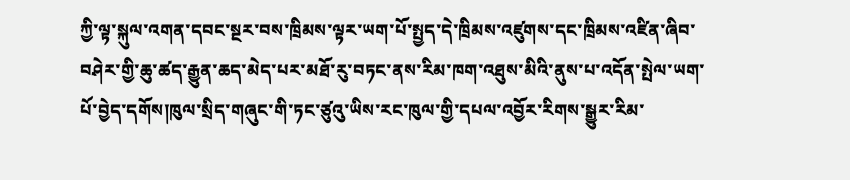ཀྱི་ལྟ་སྐུལ་འགན་དབང་སྔར་བས་ཁྲིམས་ལྟར་ཡག་པོ་སྤྱད་དེ་ཁྲིམས་འཛུགས་དང་ཁྲིམས་འཛིན་ཞིབ་བཤེར་གྱི་ཆུ་ཚད་རྒྱུན་ཆད་མེད་པར་མཐོ་རུ་བཏང་ནས་རིམ་ཁག་འཐུས་མིའི་ནུས་པ་འདོན་སྤེལ་ཡག་པོ་བྱེད་དགོས།ཁུལ་སྲིད་གཞུང་གི་ཏང་ཙུའུ་ཡིས་རང་ཁུལ་གྱི་དཔལ་འབྱོར་རིགས་སྒྱུར་རིམ་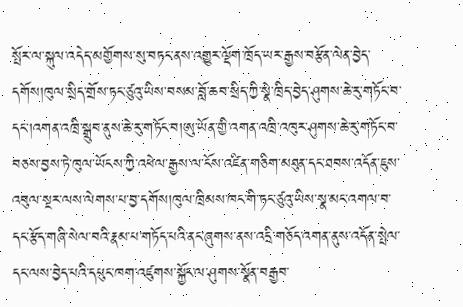སྤོར་ལ་སྐུལ་འདེད་མགྱོགས་སུ་བཏང་ནས་འགྱུར་ལྡོག་ཁྲོད་ཡར་རྒྱས་བརྩོན་ལེན་བྱེད་དགོས།ཁུལ་སྲིད་གྲོས་ཏང་ཙུའུ་ཡིས་བསམ་བློ་ཆབ་སྲིད་ཀྱི་སྣེ་ཁྲིད་བྱེད་ཤུགས་ཆེ་རུ་གཏོང་བ་དང་།འགན་འཁྲི་སྒྲུབ་ནུས་ཆེ་རུ་གཏོང་བ།ཨུ་ཡོན་གྱི་འགན་འཁྲི་འཁུར་ཤུགས་ཆེ་རུ་གཏོང་བ་བཅས་བྱས་ཏེ་ཁུལ་ཡོངས་ཀྱི་འཕེལ་རྒྱས་ལ་ངོས་འཛིན་གཅིག་མཐུན་དང་ཐབས་འདོན་ཇུས་འབུལ་སྔར་ལས་ལེགས་པ་བྱ་དགོས།ཁུལ་ཁྲིམས་ཁང་གི་ཏང་ཙུའུ་ཡིས་སྣ་མང་འགལ་བ་དང་རྩོད་གཞི་སེལ་བའི་རྣམ་པ་གཏོད་པའི་ནང་ཞུགས་ནས་འདྲི་གཅོད་འགན་ནུས་འདོན་སྤེལ་དང་ལས་བྱེད་པའི་དཔུང་ཁག་འཛུགས་སྐྱོང་ལ་ཤུགས་སྣོན་བརྒྱབ་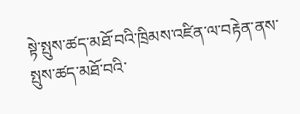སྟེ་སྤུས་ཚད་མཐོ་བའི་ཁྲིམས་འཛིན་ལ་བརྟེན་ནས་སྤུས་ཚད་མཐོ་བའི་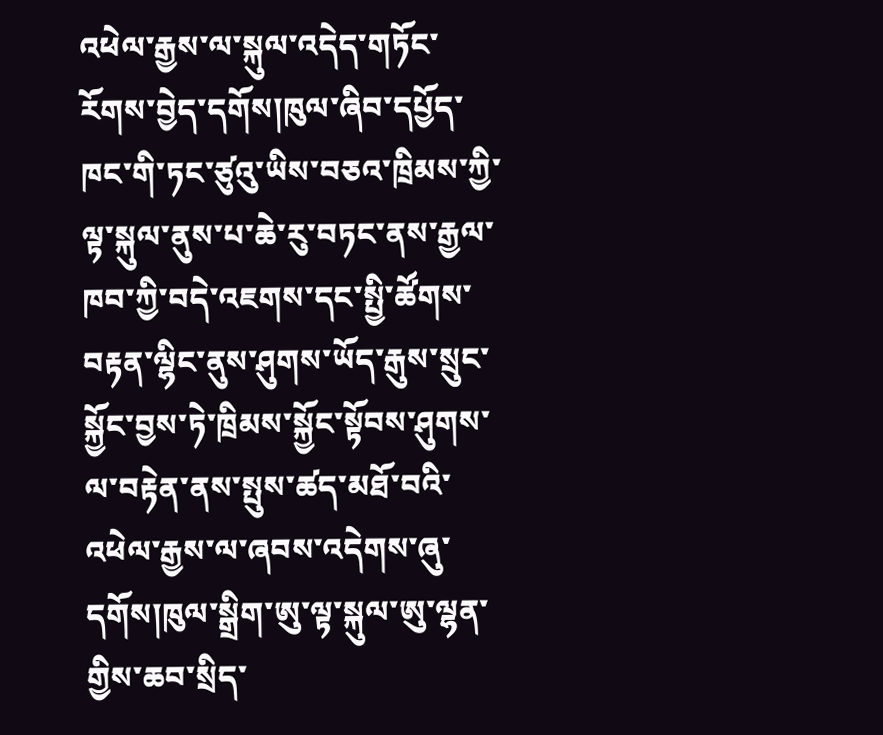འཕེལ་རྒྱས་ལ་སྐུལ་འདེད་གཏོང་རོགས་བྱེད་དགོས།ཁུལ་ཞིབ་དཔྱོད་ཁང་གི་ཏང་ཙུའུ་ཡིས་བཅའ་ཁྲིམས་ཀྱི་ལྟ་སྐུལ་ནུས་པ་ཆེ་རུ་བཏང་ནས་རྒྱལ་ཁབ་ཀྱི་བདེ་འཇགས་དང་སྤྱི་ཚོགས་བརྟན་ལྷིང་ནུས་ཤུགས་ཡོད་རྒུས་སྲུང་སྐྱོང་བྱས་ཏེ་ཁྲིམས་སྐྱོང་སྟོབས་ཤུགས་ལ་བརྟེན་ནས་སྤུས་ཚད་མཐོ་བའི་འཕེལ་རྒྱས་ལ་ཞབས་འདེགས་ཞུ་དགོས།ཁུལ་སྒྲིག་ཨུ་ལྟ་སྐུལ་ཨུ་ལྷན་གྱིས་ཆབ་སྲིད་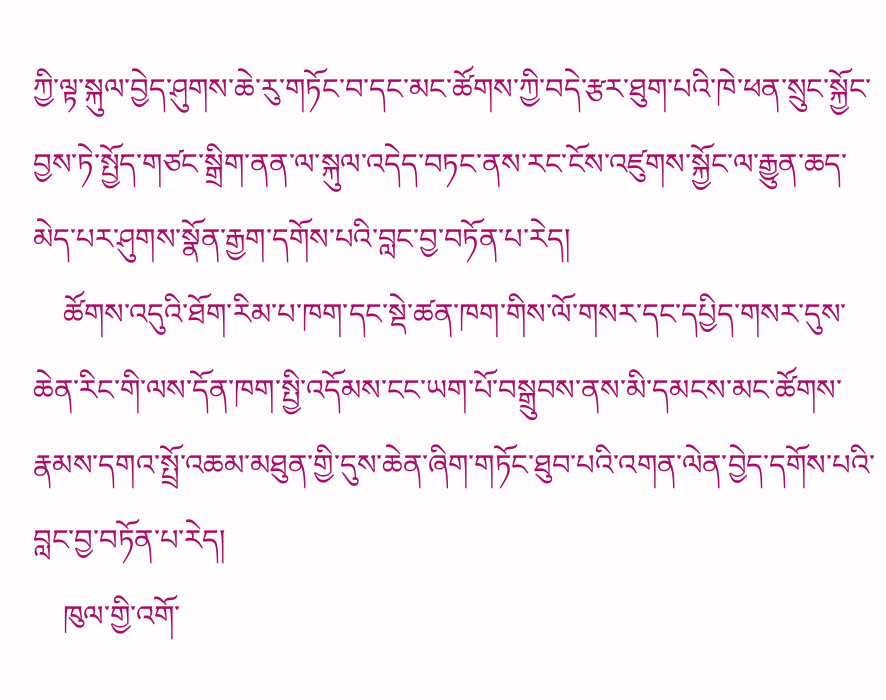ཀྱི་ལྟ་སྐུལ་བྱེད་ཤུགས་ཆེ་རུ་གཏོང་བ་དང་མང་ཚོགས་ཀྱི་བདེ་རྩར་ཐུག་པའི་ཁེ་ཕན་སྲུང་སྐྱོང་བྱས་ཏེ་སྤྱོད་གཙང་སྒྲིག་ནན་ལ་སྐུལ་འདེད་བཏང་ནས་རང་ངོས་འཛུགས་སྐྱོང་ལ་རྒྱུན་ཆད་མེད་པར་ཤུགས་སྣོན་རྒྱག་དགོས་པའི་བླང་བྱ་བཏོན་པ་རེད།
    ཚོགས་འདུའི་ཐོག་རིམ་པ་ཁག་དང་སྡེ་ཚན་ཁག་གིས་ལོ་གསར་དང་དཔྱིད་གསར་དུས་ཆེན་རིང་གི་ལས་དོན་ཁག་སྤྱི་འདོམས་ངང་ཡག་པོ་བསྒྲུབས་ནས་མི་དམངས་མང་ཚོགས་རྣམས་དགའ་སྤྲོ་འཆམ་མཐུན་གྱི་དུས་ཆེན་ཞིག་གཏོང་ཐུབ་པའི་འགན་ལེན་བྱེད་དགོས་པའི་བླང་བྱ་བཏོན་པ་རེད།
    ཁུལ་གྱི་འགོ་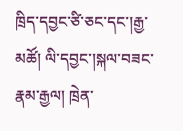ཁྲིད་དབྱང་ཙི་ཅང་དང་།རྒྱ་མཚོ། ལི་དབྱང་།སྐལ་བཟང་རྣམ་རྒྱལ། ཁྲེན་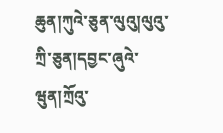ཆུན།ཀུའེ་ཅུན་ལུའུ།ལུའུ་ཀྲི་ཅུན།དབྱང་ཞུའེ་ཝུན།ཀྲོའུ་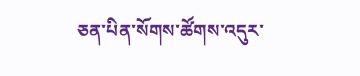ཅན་པིན་སོགས་ཚོགས་འདུར་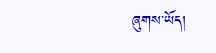ཞུགས་ཡོད།